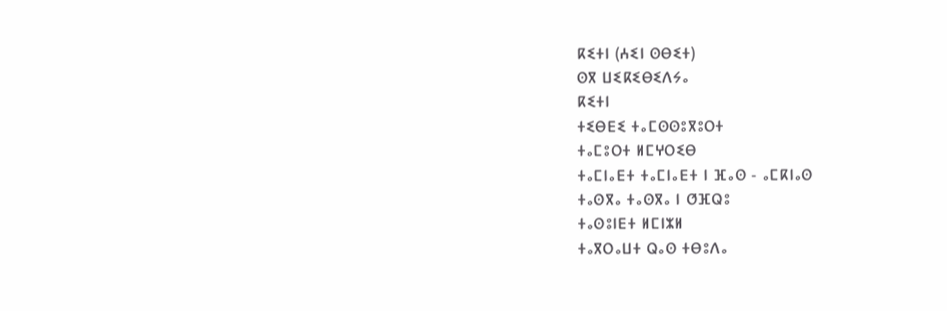ⴽⵉⵜⵏ (ⵄⵉⵏ ⵙⴱⵉⵜ)
ⵙⴳ ⵡⵉⴽⵉⴱⵉⴷⵢⴰ
ⴽⵉⵜⵏ
ⵜⵉⴱⴹⵉ ⵜⴰⵎⵙⵙⵓⴳⵓⵔⵜ
ⵜⴰⵎⵓⵔⵜ ⵍⵎⵖⵔⵉⴱ
ⵜⴰⵎⵏⴰⴹⵜ ⵜⴰⵎⵏⴰⴹⵜ ⵏ ⴼⴰⵙ - ⴰⵎⴽⵏⴰⵙ
ⵜⴰⵙⴳⴰ ⵜⴰⵙⴳⴰ ⵏ ⵚⴼⵕⵓ
ⵜⴰⵙⵓⵏⴹⵜ ⵍⵎⵏⵣⵍ
ⵜⴰⴳⵔⴰⵡⵜ ⵕⴰⵙ ⵜⴱⵓⴷⴰ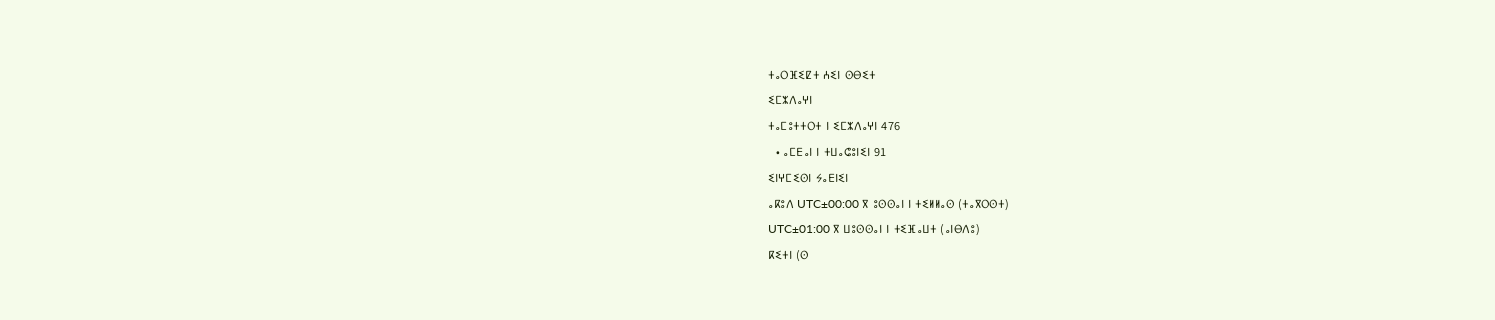ⵜⴰⵔⴼⵉⵇⵜ ⵄⵉⵏ ⵙⴱⵉⵜ
ⵉⵎⵣⴷⴰⵖⵏ
ⵜⴰⵎⵓⵜⵜⵔⵜ ⵏ ⵉⵎⵣⴷⴰⵖⵏ 476
  • ⴰⵎⴹⴰⵏ ⵏ ⵜⵡⴰⵛⵓⵏⵉⵏ 91
ⵉⵏⵖⵎⵉⵙⵏ ⵢⴰⴹⵏⵉⵏ
ⴰⴽⵓⴷ UTC±00:00 ⴳ ⵓⵙⵙⴰⵏ ⵏ ⵜⵉⵍⵍⴰⵙ (ⵜⴰⴳⵔⵙⵜ)
UTC±01:00 ⴳ ⵡⵓⵙⵙⴰⵏ ⵏ ⵜⵉⴼⴰⵡⵜ (ⴰⵏⴱⴷⵓ)
ⴽⵉⵜⵏ (ⵙ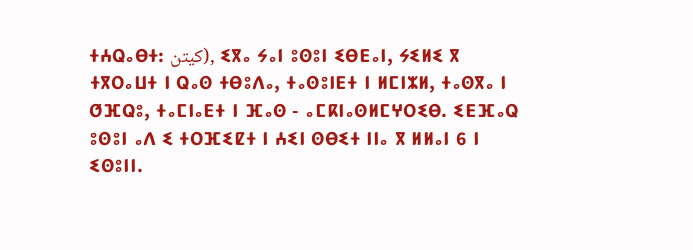ⵜⵄⵕⴰⴱⵜ: كيتن), ⵉⴳⴰ ⵢⴰⵏ ⵓⵙⵓⵏ ⵉⴱⴹⴰⵏ, ⵢⵉⵍⵉ ⴳ ⵜⴳⵔⴰⵡⵜ ⵏ ⵕⴰⵙ ⵜⴱⵓⴷⴰ, ⵜⴰⵙⵓⵏⴹⵜ ⵏ ⵍⵎⵏⵣⵍ, ⵜⴰⵙⴳⴰ ⵏ ⵚⴼⵕⵓ, ⵜⴰⵎⵏⴰⴹⵜ ⵏ ⴼⴰⵙ - ⴰⵎⴽⵏⴰⵙⵍⵎⵖⵔⵉⴱ. ⵉⴹⴼⴰⵕ ⵓⵙⵓⵏ ⴰⴷ ⵉ ⵜⵔⴼⵉⵇⵜ ⵏ ⵄⵉⵏ ⵙⴱⵉⵜ ⵏⵏⴰ ⴳ ⵍⵍⴰⵏ 6 ⵏ ⵉⵙⵓⵏⵏ.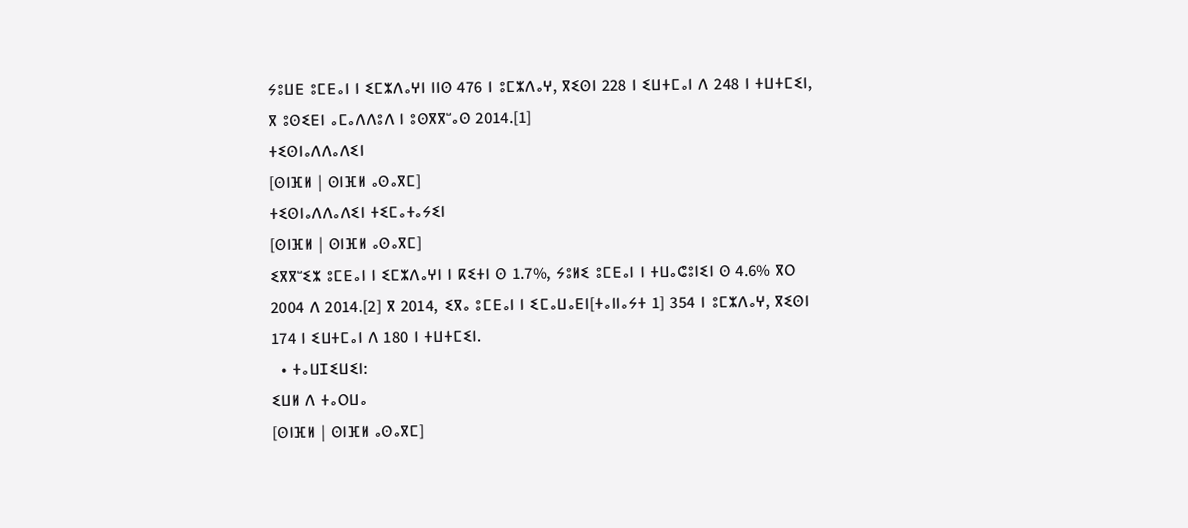ⵢⵓⵡⴹ ⵓⵎⴹⴰⵏ ⵏ ⵉⵎⵣⴷⴰⵖⵏ ⵏⵏⵙ 476 ⵏ ⵓⵎⵣⴷⴰⵖ, ⴳⵉⵙⵏ 228 ⵏ ⵉⵡⵜⵎⴰⵏ ⴷ 248 ⵏ ⵜⵡⵜⵎⵉⵏ, ⴳ ⵓⵙⵉⴹⵏ ⴰⵎⴰⴷⴷⵓⴷ ⵏ ⵓⵙⴳⴳⵯⴰⵙ 2014.[1]
ⵜⵉⵙⵏⴰⴷⴷⴰⴷⵉⵏ
[ⵙⵏⴼⵍ | ⵙⵏⴼⵍ ⴰⵙⴰⴳⵎ]
ⵜⵉⵙⵏⴰⴷⴷⴰⴷⵉⵏ ⵜⵉⵎⴰⵜⴰⵢⵉⵏ
[ⵙⵏⴼⵍ | ⵙⵏⴼⵍ ⴰⵙⴰⴳⵎ]
ⵉⴳⴳⵯⵉⵣ ⵓⵎⴹⴰⵏ ⵏ ⵉⵎⵣⴷⴰⵖⵏ ⵏ ⴽⵉⵜⵏ ⵙ 1.7%, ⵢⵓⵍⵉ ⵓⵎⴹⴰⵏ ⵏ ⵜⵡⴰⵛⵓⵏⵉⵏ ⵙ 4.6% ⴳⵔ 2004 ⴷ 2014.[2] ⴳ 2014, ⵉⴳⴰ ⵓⵎⴹⴰⵏ ⵏ ⵉⵎⴰⵡⴰⴹⵏ[ⵜⴰⵏⵏⴰⵢⵜ 1] 354 ⵏ ⵓⵎⵣⴷⴰⵖ, ⴳⵉⵙⵏ 174 ⵏ ⵉⵡⵜⵎⴰⵏ ⴷ 180 ⵏ ⵜⵡⵜⵎⵉⵏ.
  • ⵜⴰⵡⵊⵉⵡⵉⵏ:
ⵉⵡⵍ ⴷ ⵜⴰⵔⵡⴰ
[ⵙⵏⴼⵍ | ⵙⵏⴼⵍ ⴰⵙⴰⴳⵎ]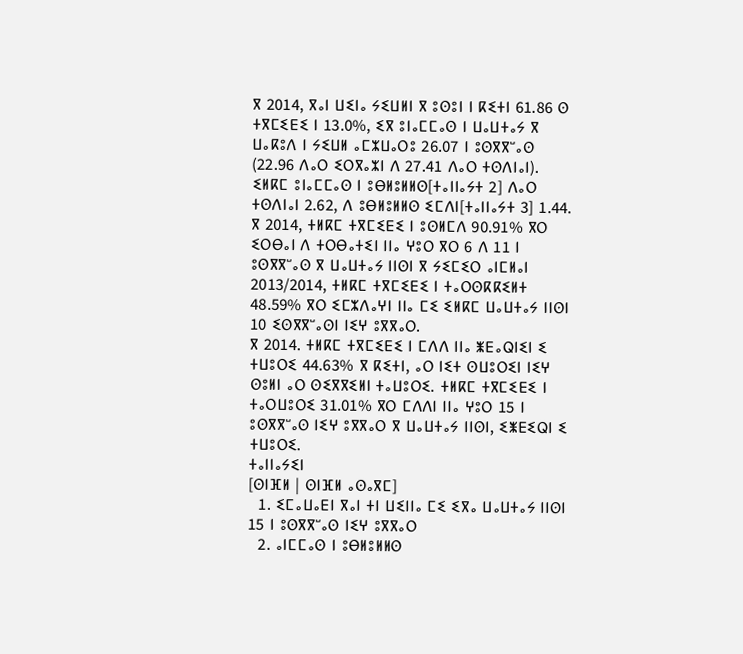ⴳ 2014, ⴳⴰⵏ ⵡⵉⵏⴰ ⵢⵉⵡⵍⵏ ⴳ ⵓⵙⵓⵏ ⵏ ⴽⵉⵜⵏ 61.86 ⵙ ⵜⴳⵎⵉⴹⵉ ⵏ 13.0%, ⵉⴳ ⵓⵏⴰⵎⵎⴰⵙ ⵏ ⵡⴰⵡⵜⴰⵢ ⴳ ⵡⴰⴽⵓⴷ ⵏ ⵢⵉⵡⵍ ⴰⵎⵣⵡⴰⵔⵓ 26.07 ⵏ ⵓⵙⴳⴳⵯⴰⵙ (22.96 ⴷⴰⵔ ⵉⵔⴳⴰⵣⵏ ⴷ 27.41 ⴷⴰⵔ ⵜⵙⴷⵏⴰⵏ). ⵉⵍⴽⵎ ⵓⵏⴰⵎⵎⴰⵙ ⵏ ⵓⴱⵍⵓⵍⵍⵙ[ⵜⴰⵏⵏⴰⵢⵜ 2] ⴷⴰⵔ ⵜⵙⴷⵏⴰⵏ 2.62, ⴷ ⵓⴱⵍⵓⵍⵍⵙ ⵉⵎⴷⵏ[ⵜⴰⵏⵏⴰⵢⵜ 3] 1.44.
ⴳ 2014, ⵜⵍⴽⵎ ⵜⴳⵎⵉⴹⵉ ⵏ ⵓⵙⵍⵎⴷ 90.91% ⴳⵔ ⵉⵔⴱⴰⵏ ⴷ ⵜⵔⴱⴰⵜⵉⵏ ⵏⵏⴰ ⵖⵓⵔ ⴳⵔ 6 ⴷ 11 ⵏ ⵓⵙⴳⴳⵯⴰⵙ ⴳ ⵡⴰⵡⵜⴰⵢ ⵏⵏⵙⵏ ⴳ ⵢⵉⵎⵉⵔ ⴰⵏⵎⵍⴰⵏ 2013/2014, ⵜⵍⴽⵎ ⵜⴳⵎⵉⴹⵉ ⵏ ⵜⴰⵔⵙⴽⴽⵉⵍⵜ 48.59% ⴳⵔ ⵉⵎⵣⴷⴰⵖⵏ ⵏⵏⴰ ⵎⵉ ⵉⵍⴽⵎ ⵡⴰⵡⵜⴰⵢ ⵏⵏⵙⵏ 10 ⵉⵙⴳⴳⵯⴰⵙⵏ ⵏⵉⵖ ⵓⴳⴳⴰⵔ.
ⴳ 2014. ⵜⵍⴽⵎ ⵜⴳⵎⵉⴹⵉ ⵏ ⵎⴷⴷ ⵏⵏⴰ ⵥⴹⴰⵕⵏⵉⵏ ⵉ ⵜⵡⵓⵔⵉ 44.63% ⴳ ⴽⵉⵜⵏ, ⴰⵔ ⵏⵉⵜ ⵙⵡⵓⵔⵉⵏ ⵏⵉⵖ ⵙⵓⵍⵏ ⴰⵔ ⵙⵉⴳⴳⵉⵍⵏ ⵜⴰⵡⵓⵔⵉ. ⵜⵍⴽⵎ ⵜⴳⵎⵉⴹⵉ ⵏ ⵜⴰⵔⵡⵓⵔⵉ 31.01% ⴳⵔ ⵎⴷⴷⵏ ⵏⵏⴰ ⵖⵓⵔ 15 ⵏ ⵓⵙⴳⴳⵯⴰⵙ ⵏⵉⵖ ⵓⴳⴳⴰⵔ ⴳ ⵡⴰⵡⵜⴰⵢ ⵏⵏⵙⵏ, ⵉⵥⴹⵉⵕⵏ ⵉ ⵜⵡⵓⵔⵉ.
ⵜⴰⵏⵏⴰⵢⵉⵏ
[ⵙⵏⴼⵍ | ⵙⵏⴼⵍ ⴰⵙⴰⴳⵎ]
  1. ⵉⵎⴰⵡⴰⴹⵏ ⴳⴰⵏ ⵜⵏ ⵡⵉⵏⵏⴰ ⵎⵉ ⵉⴳⴰ ⵡⴰⵡⵜⴰⵢ ⵏⵏⵙⵏ 15 ⵏ ⵓⵙⴳⴳⵯⴰⵙ ⵏⵉⵖ ⵓⴳⴳⴰⵔ
  2. ⴰⵏⵎⵎⴰⵙ ⵏ ⵓⴱⵍⵓⵍⵍⵙ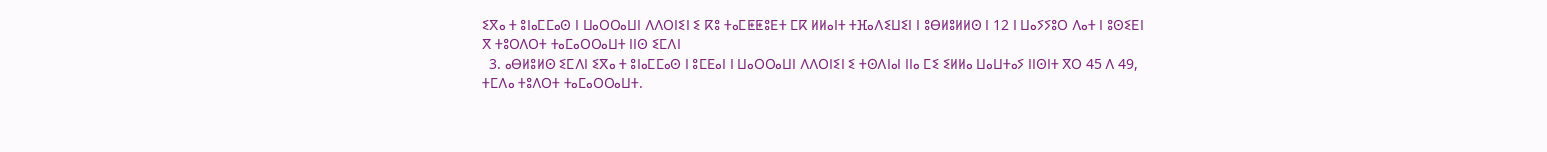ⵉⴳⴰ ⵜ ⵓⵏⴰⵎⵎⴰⵙ ⵏ ⵡⴰⵔⵔⴰⵡⵏ ⴷⴷⵔⵏⵉⵏ ⵉ ⴽⵓ ⵜⴰⵎⵟⵟⵓⴹⵜ ⵎⴽ ⵍⵍⴰⵏⵜ ⵜⴼⴰⴷⵉⵡⵉⵏ ⵏ ⵓⴱⵍⵓⵍⵍⵙ ⵏ 12 ⵏ ⵡⴰⵢⵢⵓⵔ ⴷⴰⵜ ⵏ ⵓⵙⵉⴹⵏ ⴳ ⵜⵓⵔⴷⵔⵜ ⵜⴰⵎⴰⵔⵔⴰⵡⵜ ⵏⵏⵙ ⵉⵎⴷⵏ
  3. ⴰⴱⵍⵓⵍⵙ ⵉⵎⴷⵏ ⵉⴳⴰ ⵜ ⵓⵏⴰⵎⵎⴰⵙ ⵏ ⵓⵎⴹⴰⵏ ⵏ ⵡⴰⵔⵔⴰⵡⵏ ⴷⴷⵔⵏⵉⵏ ⵉ ⵜⵙⴷⵏⴰⵏ ⵏⵏⴰ ⵎⵉ ⵉⵍⵍⴰ ⵡⴰⵡⵜⴰⵢ ⵏⵏⵙⵏⵜ ⴳⵔ 45 ⴷ 49, ⵜⵎⴷⴰ ⵜⵓⴷⵔⵜ ⵜⴰⵎⴰⵔⵔⴰⵡⵜ.